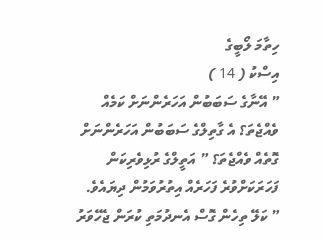ހިތާމަ ލޯބީގެ
އިސްކު ( 14 )
” އޭނާގެ ސަބަބުން އަހަރެންނަށް ކަމެއް ވެއްޖެތަ؟ އެ ގާތިލްގެ ސަބަބުން އަހަރެންނަށް ގޮތެއް ވެއްޖެތަ؟ ” އަތީލްގެ ރުޅިވެރިކަން ފަހަރަކަށްވުރެ ފަހަރެއް އިތުރުވަމުން ދިޔައެވެ.
” ކަލޭ ތިހެން ގޮސް އެނދުމަތި ކުރަން ޖެހޭވަރު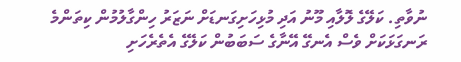ނުވާތި. ކަލޭގެ ލޮލާއި މޫނު އަދި މުޅިހަށިގަނޑަށް ނަޒަރު ހިންގާލުމުން ކިތަންމެ ރަނގަޅަކަށް ވެސް އެނގޭ އޭނާގެ ސަބަބުން ކަލޭގެ އެތެރެހަށި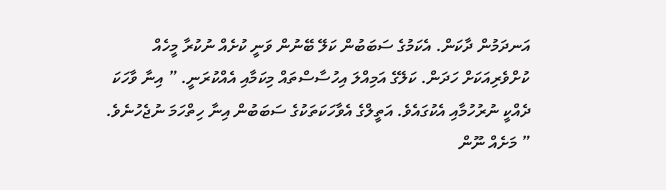އަނދަމުން ދާކަން. އެކަމުގެ ސަބަބުން ކަލޭ ބޭނުން ވަނީ ކުށެއް ނުކުރާ މީހެއް ކުށްވެރިއަކަށް ހަދަން. ކަލޭގެ އަމިއްލަ އިހުސާސްތައް މިކަމާއި އެއްކުރަނީ. ” އިނާ ވާހަކަ ދެއްކީ ނުރުހުމާއި އެކުގައެވެ. އަތީލްގެ އެވާހަކަތަކުގެ ސަބަބުން އިނާ ހިތްހަމަ ނުޖެހުނެވެ.
” މަށެއް ނޫން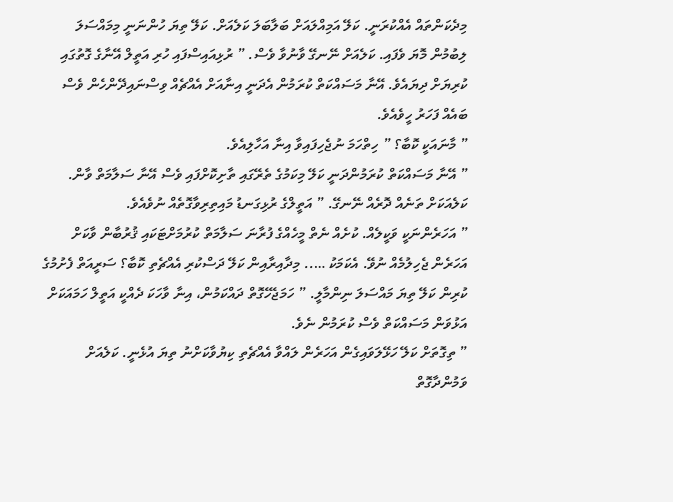މިދެކަންތައް އެއްކުރަނީ. ކަލޭ އަމިއްލައަށް ބަލާބަލަ ކަލެއަށް. ކަލޭ ތިޔަ ހުންނަނީ މިމައްސަލަ ލިބުމުން މޮޔަ ވެފައި. ކަލެއަށް ނޭނގޭ ވާނުވާ ވެސް. ” ރުޅިއައިސްފައި ހުރި އަތީލް އޭނާގެ ގޮތުގައި ކުރިޔަށް ދިޔައެވެ. އޭނާ މަސައްކަތް ކުރަމުން އެދަނީ އިނާއަށް އެއްޗެއް ވިސްނައިދޭންހެން ވެސް ބައެއް ފަހަރު ހީވެއެވެ.
” މާނައަކީ ކޮބާ؟ ” ހިތްހަމަ ނުޖެހިފައިވާ އިނާ އަހާލިއެވެ.
” އޭނާ މަސައްކަތް ކުރަމުންދަނީ ކަލޭ މިކަމުގެ ތެރޭގައި ތާށިކޮށްފައި ވެސް އޭނާ ސަލާމަތް ވާން. ކަލެއަކަށް ތަނެއް ދޮރެއް ނޭނގޭ. ” އަތީލްގެ ރުޅިގަނޑު މައިތިރިވާގޮތެއް ނުވެއެވެ.
” އަހަރެންނަކީ ވަކީލެއް. ކުށެއް ނެތް މީހެއްގެ ފުރާނަ ސަލާމަތް ކުރުމަށްޓަކައި ޤުރުބާން ވާކަށް އަހަރެން ޖެހިލުމެއް ނުވޭ. އެކަމަކު ….. މިދާއިރާއިން ކަލޭ ދަސްކުރި އެއްޗެތި ކޮބާ؟ ސަރީއަތް ފެށުމުގެ ކުރިން ކަލޭ ތިޔަ މައްސަލަ ނިންމާލީ. ” ހަމަޖެހޭގޮތް ދައްކަމުން، އިނާ ވާހަކަ ދެއްކީ އަތީލް ހަމައަކަށް އަޅުވަން މަސައްކަތް ވެސް ކުރަމުން ނެވެ.
” ތިގޮތަށް ކަލޭ ހަޅޭލަވައިގެން އަހަރެން ލައްވާ އެއްޗެތި ކިޔުވާކަށްނު ތިޔަ އުޅެނީ. ކަލެއަށް ވަމުންދާގޮތް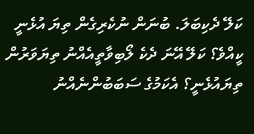ކަލޭ ދެކިބަލަ. ބުނަން ނުކެރިގެން ތިޔަ އުޅެނީ ކީއްވެ؟ ކަލޭ އޭނަ ދެކެ ލޯބިވާތީއެއްނު ތިޔަވަރުން ތިޔައުޅެނީ؟ އެކަމުގެ ސަބަބުންނެއްނު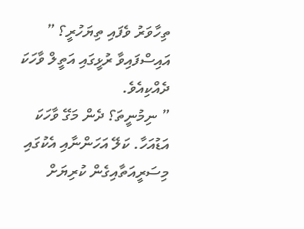ތިހާވަރު ވެފައި ތިޔަހުރީ؟ ” އައިސްފައިވާ ރުޅީގައި އަތީލް ވާހަކަ ދެއްކިއެވެ.
” ނިމުނީތަ؟ ދެން މަގޭ ވާހަކަ އަޑުއަހާ. ކަލޭ އަހަންނާއި އެކުގައި މިސަރީއަތާއިގެން ކުރިޔަށް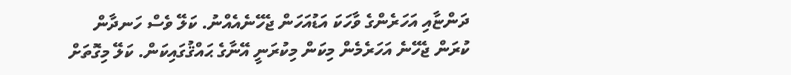ދަންޏާއި އަހަރެންގެ ވާހަކަ އަޑުއަހަން ޖެހޭނެއެއްނު. ކަލޭ ވެސް ހަނދާން ކުރަން ޖެހޭނެ އަހަރެމެން މިކަން މިކުރަނީ އޭނާގެ ޙައްޤުގައިކަން. ކަލޭ މިގޮތަށް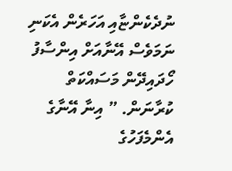ނުދެކެންޏާއި އަހަރެން އެކަނި ނަމަވެސް އޭނާއަށް އިންސާފު ހޯދައިދޭން މަސައްކަތް ކުރާނަން. ” އިނާ އޭނާގެ އެންމެފަހުގެ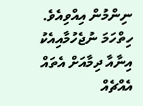ނިންމުން އިއްވިއެވެ.
ހިތްހަމަ ނުޖެހުމާއިއެކު އިނާއާ ދިމާއަށް އެތައް އެއްޗެއް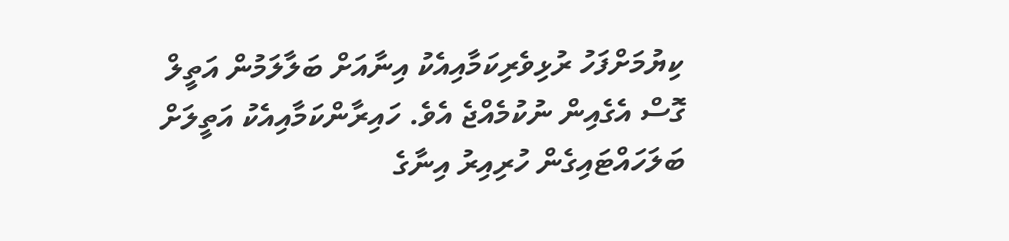ކިޔުމަށްފަހު ރުޅިވެރިކަމާއިއެކު އިނާއަށް ބަލާލަމުން އަތީލް ގޮސް އެގެއިން ނުކުމެއްޖެ އެވެ. ހައިރާންކަމާއިއެކު އަތީލަށް ބަލަހައްޓައިގެން ހުރިއިރު އިނާގެ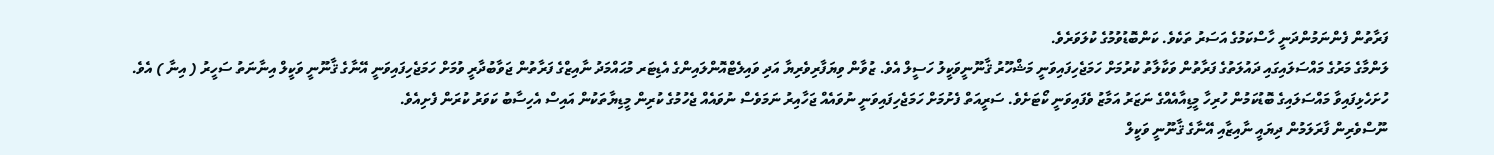ފަރާތުން ފެންނަމުންދަނީ ހާސްކަމުގެ އަސަރު ތަކެވެ. ކަންބޮޑުވުމުގެ ކުލަވަރެވެ.
ލަންމާގެ މަރުގެ މައްސަލައިގައި ދައުލަތުގެ ފަރާތުން ވަކާލާތު ކުރުމަށް ހަމަޖެހިފައިވަނީ މަޝްހޫރު ޤާނޫނީވަކީލު ހަސީލް އެވެ. ޒުވާން ވިޔަފާރިވެރިޔާ އަދި ވައިލެޓްއޮންލައިންގެ އެޑިޓަރ މުޙައްމަދު ނާއިޒްގެ ފަރާތުން ޖަވާބުދާރީ ވުމަށް ހަމަޖެހިފައިވަނީ އޭނާގެ ޤާނޫނީ ވަކީލް އިނާނަތު ސަހީރު ( އިނާ ) އެވެ.
ހުށަހެޅިފައިވާ މައްސަލައިގެ ބޮޑުކަމުން ހުރިހާ މީޑިއާއެއްގެ ނަޒަރު އަމާޒު ވެފައިވަނީ ކޯޓަށެވެ. ސަރީއަތް ފެށުމަށް ހަމަޖެހިފައިވަނީ ނުވައެއް ޖަހާއިރު ނަމަވެސް ނުވައެއް ޖެހުމުގެ ކުރިން މީޑިޔާތަކުން އައިސް އެހިސާބު ކަވަރު ކުރަން ފެށިއެވެ.
ނޫސްވެރިން ފާރަލަމުން ދިޔައީ ނާއިޒާއި އޭނާގެ ޤާނޫނީ ވަކީލް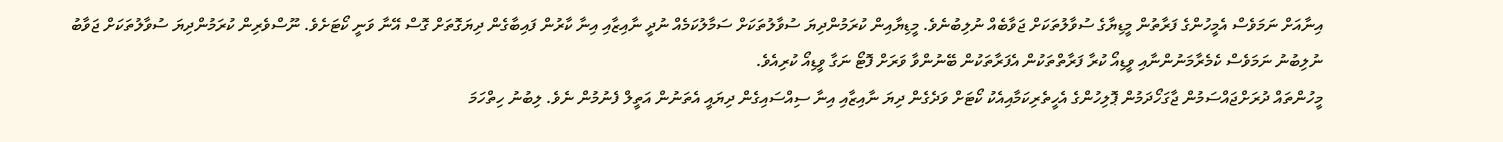އިނާއަށް ނަމަވެސް އެމީހުންގެ ފަރާތުން މީޑިޔާގެ ސުވާލުތަކަށް ޖަވާބެއް ނުލިބުނެވެ. މީޑިޔާއިން ކުރަމުންދިޔަ ސުވާލުތަކަށް ސަމާލުކަމެއް ނުދީ ނާއިޒާއި އިނާ ކާރުން ފައިބާގެން ދިޔަގޮތަށް ގޮސް އޭނާ ވަނީ ކޯޓަށެވެ. ނޫސްވެރިން ކުރަމުންދިޔަ ސުވާލުތަކަށް ޖަވާބު ނުލިބުނު ނަމަވެސް ކެމެރާމަނުންނާއި ވީޑިއޯ ކުރާ ފަރާތްތަކުން އެފަރާތަކުން ބޭނުންވާ ވަރަށް ފޮޓޯ ނަގާ ވީޑިއޯ ކުރިއެވެ.
މީހުންތައް ދުރަށްޖައްސަމުން ޖާގަހޯދަމުން ޕޮލިހުންގެ އެހީތެރިކަމާއިއެކު ކޯޓަށް ވަދެގެން ދިޔަ ނާއިޒާއި އިނާ ސިއްސައިގެން ދިޔައީ އެތަނުން އަތީލް ފެނުމުން ނެވެ. ލިބުނު ހިތްހަމަ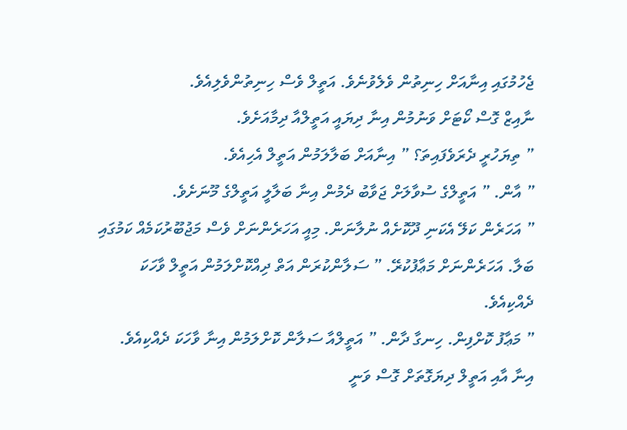ޖެހުމުގައި އިނާއަށް ހިނިތުން ވެލެވުނެވެ. އަތީލް ވެސް ހިނިތުންވެލިއެވެ.
ނާއިޒް ގޮސް ކޯޓަށް ވަނުމުން އިނާ ދިޔައީ އަތީލްއާ ދިމާއަށެވެ.
” ތިޔަހުރީ ދެރަވެފައިތަ؟ ” އިނާއަށް ބަލާލަމުން އަތީލް އެހިއެވެ.
” އާން. ” އަތީލްގެ ސުވާލަށް ޖަވާބު ދެމުން އިނާ ބަލާލީ އަތީލްގެ މޫނަށެވެ.
” އަހަރެން ކަލޭ އެކަނި ދޫކޮށެއް ނުލާނަން. މިއީ އަހަރެންނަށް ވެސް މަޖުބޫރުކަމެއް ކަމުގައި ބަލާ. އަހަރެންނަށް މަޢާފުކުރޭ. ” ސަލާންކުރަން އަތް ދިއްކޮށްލަމުން އަތީލް ވާހަކަ ދެއްކިއެވެ.
” މަޢާފު ކޮށްފިން. ހިނގާ ދާން. ” އަތީލްއާ ސަލާން ކޮށްލަމުން އިނާ ވާހަކަ ދެއްކިއެވެ.
އިނާ އާއި އަތީލް ދިޔަގޮތަށް ގޮސް ވަނީ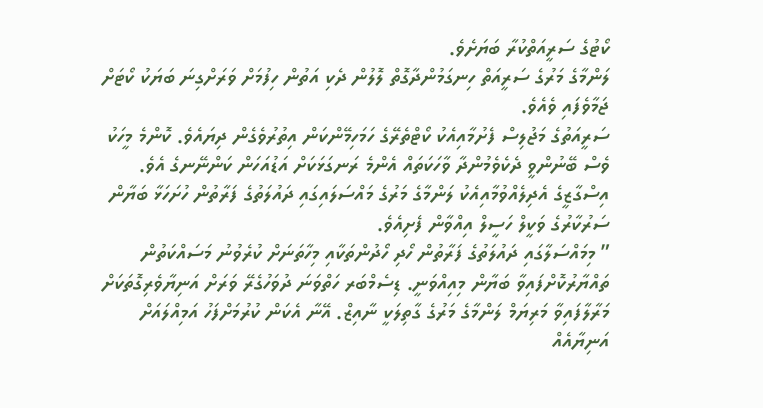ކޯޓުގެ ސަރީއަތްކުރާ ބަޔަށެވެ.
ލަންމާގެ މަރުގެ ސަރީއަތް ހިނގަމުންދާގޮތް ލޮލުން ދެކި އަތުން ހިފުމަށް ވަރަށްގިނަ ބަޔަކު ކޯޓަށް ޖަމާވެފައި ވެއެވެ.
ސަރީއަތުގެ މަޖުލިސް ފެށުމާއިއެކު ކޯޓްތެރޭގެ ހަމަހިމޭންކަން އިތުރުވެގެން ދިޔައެވެ. ކޮންމެ މީހަކު ވެސް ބޭނުންވީ ދެކެވެމުންދާ ވާހަކަތައް އެންމެ ރަނގަޅަކަށް އަޑުއަހަން ކަންނޭނގެ އެވެ.
އިސްގާޒީގެ އެދިލެއްވުމާއިއެކު ލަންމާގެ މަރުގެ މައްސަލައިގައި ދައުލަތުގެ ފަރާތުން ހުށަހަޅާ ބަޔާން ސަރުކާރުގެ ވަކީލް ހަސީލް އިއްވާން ފެށިއެވެ.
” މިމައްސަލާގައި ދައުލަތުގެ ފަރާތުން ހޯދި ހޯދުންތަކާއި މިހާތަނަށް ކުރެވުނު މަސައްކަތުން ތައްޔާރުކޮށްފައިވާ ބަޔާން މިއިއްވަނީ. ޑިސެމްބަރ ހަތްވަނަ ދުވަހުގެރޭ ވަރަށް އަނިޔާވެރިގޮތަކަށް މަރާލާފައިވާ މަރިޔަމް ލަންމާގެ މަރުގެ ގާތިލަކީ ނާއިޒް. އޭނާ އެކަން ކުރުމަށްފަހު އަމިއްލައަށް އަނިޔާއެއް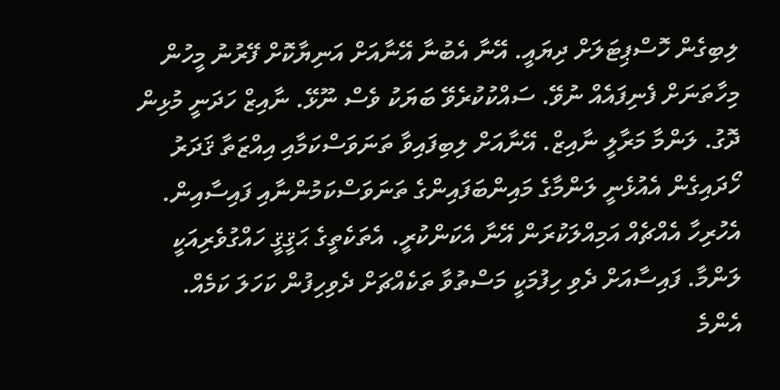ލިބިގެން ހޮސްޕިޓަލަށް ދިޔައީ. އޭނާ އެބުނާ އޭނާއަށް އަނިޔާކޮށް ފޭރުނު މީހުން މިހާތަނަށް ފެނިފައެއް ނުވޭ. ސައްކުކުރެވޭ ބަޔަކު ވެސް ނޫޅޭ. ނާއިޒް ހަދަނީ މުޅިން ދޮގު. ލަންމާ މަރާލީ ނާއިޒް. އޭނާއަށް ލިބިފައިވާ ތަނަވަސްކަމާއި އިއްޒަތާ ޤަދަރު ހޯދައިގެން އެއުޅެނީ ލަންމާގެ މައިންބަފައިންގެ ތަނަވަސްކަމުންނާއި ފައިސާއިން. އެހުރިހާ އެއްޗެއް އަމިއްލަކުރަން އޭނާ އެކަންކުރީ. އެތަކެތީގެ ޙަޤީޤީ ހައްގުވެރިއަކީ ލަންމާ. ފައިސާއަށް ދެވި ހިފުމަކީ މަސްތުވާ ތަކެއްޗަށް ދެވިހިފުން ކަހަލަ ކަމެއް. އެންމެ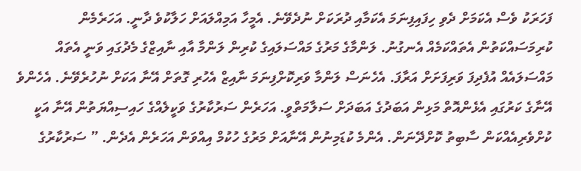ފަހަރަކު ވެސް އެކަމަށް ދެވި ހިފައިފިނަމަ އެކަމާއި ދުރަކަށް ނުދެވޭނެ. އެމީހާ އަމިއްލައަށް ހަލާކުވެ ދާނީ. އަހަރެމެން ކުރިމަސައްކަތުން އެތައްކަމެއް އެނގުނު. ލަންމާގެ މަރުގެ މައްސަލައިގެ ކުރިން ލަންމާ އާއި ނާއިޒްގެ މެދުގައި ވަނީ އެތައް މައްސަލައެއް އުފެދިފަ ވަރިފަށަށް އަރާފަ. އެހެނަސް ލަންމާ ވަރިކޮށްފިނަމަ ނާއިޒް އެހުރި ގޮތަށް އޭނާ އަކަށް ނުހުރެވޭނެ. އެހެންވެ އޭނާގެ ކަރުގައި އެޅެންއޮތް މަޅިން އަބަދުގެ އަބަދަށް ސަލާމަތްވީ. އަހަރެން ސަރުކާރުގެ ވަކީލެއްގެ ހައިސިއްޔަތުން އޭނާ އަކީ ކުށްވެރިއެއްކަން ސާބިތު ކޮށްދޭނަން. އެންމެ ކުޑަމިނުން އޭނާއަށް މަރުގެ ހުކުމް އިއްވަން އަހަރެން އެދެން. ” ސަރުކާރުގެ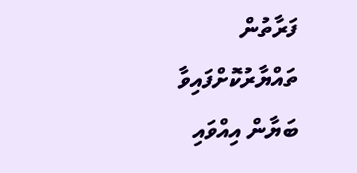ފަރާތުން ތައްޔާރުކޮށްފައިވާ ބަޔާން އިއްވައި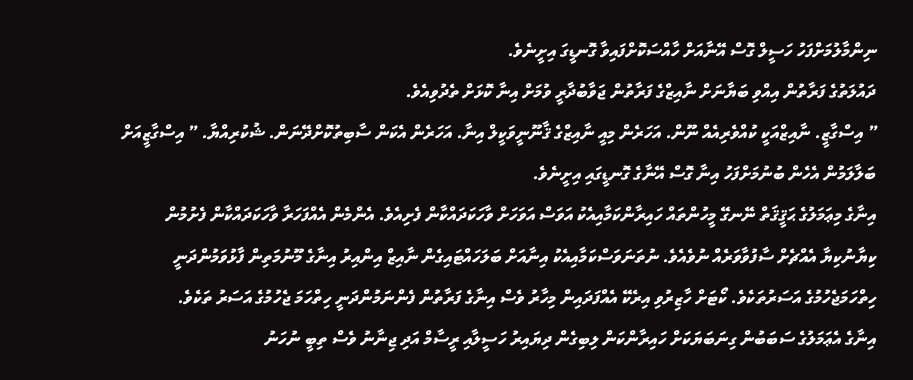ނިންމާލުމަށްފަހު ހަސީލް ގޮސް އޭނާއަށް ހާއްސަކޮށްފައިވާ ގޮނޑީގަ އިށީނެވެ.
ދައުލަތުގެ ފަރާތުން އިއްވި ބަޔާނަށް ނާއިޒްގެ ފަރާތުން ޖަވާބުދާރީ ވުމަށް އިނާ ކޮޅަށް ތެދުވިއެވެ.
” އިސްގާޒީ. ނާއިޒްއަކީ ކުއްވެރިއެއް ނޫން. އަހަރެން މިއީ ނާއިޒްގެ ޤާނޫނީވަކީލް އިނާ. އަހަރެން އެކަން ސާބިތުކޮށްދޭނަން. ޝުކުރިއްޔާ. ” އިސްގާޒީއަށް ބަލާލަމުން އެހެން ބުނުމަށްފަހު އިނާ ގޮސް އޭނާގެ ގޮނޑީގައި އިށީނެވެ.
އިނާގެ މިޢަމަލުގެ ޙަޤީޤަތް ނޭނގޭ މީހުންތައް ހައިރާންކަމާއިއެކު އަވަސް އަވަހަށް ވާހަކަދައްކާން ފެށިއެވެ. އެންމެން އެއްފަހަރާ ވާހަކަދައްކާން ފެށުމުން ކިޔާނުކިޔާ އެއްޗެށް ސާފުވާވަރެއް ނުވެއެވެ. ނުތަނަވަސްކަމާއިއެކު އިނާއަށް ބަލަހައްޓައިގެން ނާއިޒް އިންއިރު އިނާގެ މޫނުމަތިން ފާޅުވަމުންދަނީ ހިތްހަމަޖެހުމުގެ އަސަރުތަކެވެ. ކޯޓަށް ހާޒިރުވި އިރެކޭ އެއްފަދައިން މިހާރު ވެސް އިނާގެ ފަރާތުން ފެންނަމުންދަނީ ހިތްހަމަ ޖެހުމުގެ އަސަރު ތަކެވެ.
އިނާގެ އެޢަމަލުގެ ސަބަބުން ގިނަބަޔަކަށް ހައިރާންކަން ލިބިގެން ދިޔައިރު ހަސީލާއި ރީސާމް އަދި ޖިނާނު ވެސް ތިބީ ނުހަނު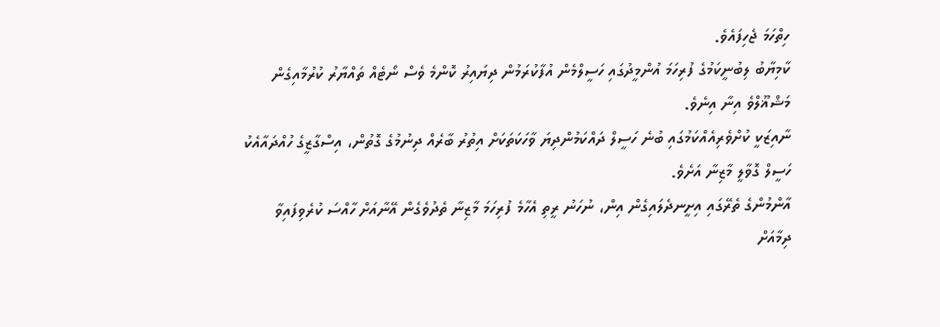ހިތްހަމަ ޖެހިފައެވެ.
ކާމިޔާބު ލިބުނީކަމުގެ ފުރިހަމަ އުންމީދުގައި ހަސީލްމެން އުފާކުރަމުން ދިޔައިރު ކޮންމެ ވެސް ނޯޓެއް ތައްޔާރު ކުރުމާއިގެން މަޝްޣޫލްވެ އިނާ އިނެވެ.
ނާއިޒަކީ ކުށްވެރިއެއްކަމުގައި ބުނެ ހަސީލް ދައްކަމުންދިޔަ ވާހަކަތަކަށް އިތުރު ބާރެއް ދިނުމުގެ ގޮތުން، އިސްގާޒީގެ ހުއްދައާއެކު ހަސީލް ގޮވާލީ މާޒިނާ އަށެވެ.
އާންމުންގެ ތެރޭގައި އިށީނދެލައިގެން އިން، ނުހަނު ރީތި އެހާމެ ފުރިހަމަ މާޒިނާ ތެދުވެގެން އޭނާއަށް ހާއްސަ ކުރެވިފައިވާ ދިމާއަށް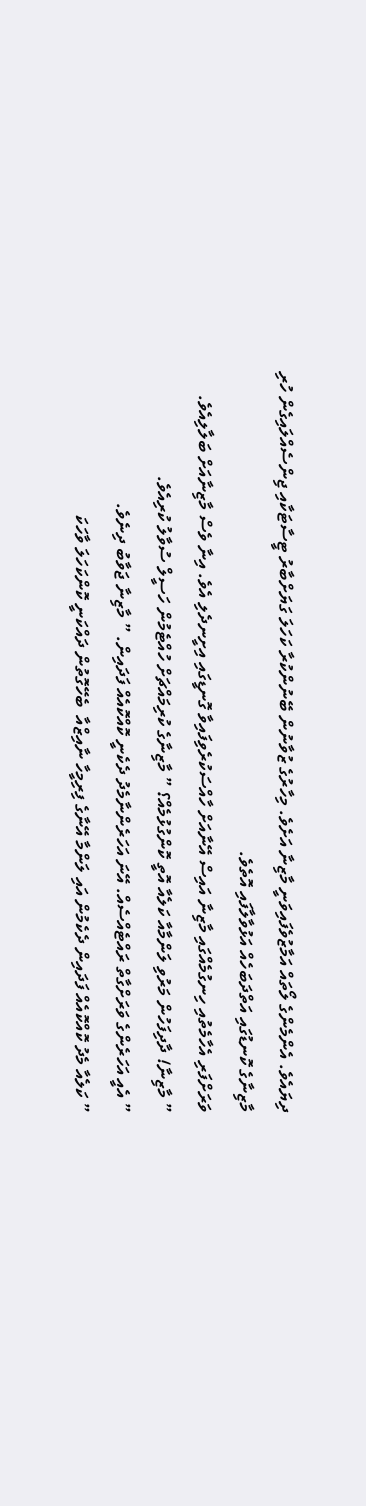ދިޔައެވެ. އެންމެންގެ ލޯތައް އަމާޒުވެފައިވަނީ މާޒިނާ އަށެވެ. މިހާރުގެ ޒުވާނުން ބޭނުންކުރާ ކަހަލަ ގަޔަށްބާރު ޓީސާޓަކާއި ޖިންސެއްލައިގެން ހުރި މާޒިނާގެ ކޮނޑުގައި އަތްދަބަހެއް އަޅުވާލާފައި އޮތެވެ.
ވަރަށްފަރި އެހާމެތުއި ހިނގުމެއްގައި މާޒިނާ އައިސް އޭނާއަށް ހާއްސަކުރެވިފައިވާ ގޮނޑީގައި އިށީނދެލި އެވެ. އިނާ ވެސް މާޒިނާއަށް ބަލާލިއެވެ.
” މާޒިނާ! ދާދިފަހުން މަރުވި ލަންމާއާ ކަލެއާ އޮތީ ކޮންގުޅުމެއް؟ ” މާޒިނާގެ ކުރިމައްޗަށް ހުއްޓެމުން ހަސީލް ސުވާލު ކުރިއެވެ.
” އެއީ އަހަރެންގެ ވަރަށްގާތް ރައްޓެއްސެއް. އޭނަ އަހަރެންނާމެދު ދެކެނީ ކޮއްކޮއެއް ފަދައިން. ” މާޒިނާ ޖަވާބު ދިނެވެ.
” ކަލެއާ މެދު ކޮއްކޮއެއް ފަދައިން ދެކެމުން އައި ލަންމާ އޭނާގެ ފިރިމީހާ ނާއިޒްއާ  ބެހޭގޮތުން ދައްކަނީ ކޮންކަހަލަ ވާހަކަ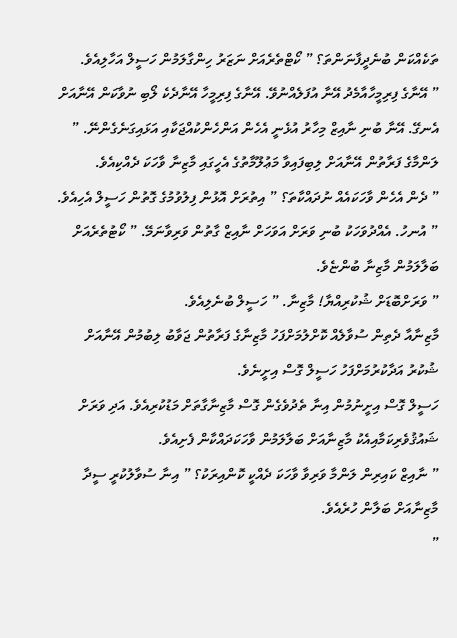ތަކެއްކަން ބުނެދީފާނަންތަ؟ ” ކޯޓްތެރެއަށް ނަޒަރު ހިންގާލަމުން ހަސީލް އަހާލިއެވެ.
” އޭނާގެ ފިރިމީހާއާމެދު އޭނާ އުފަލެއްނުވޭ. އޭނާގެ ފިރިމީހާ އޭނާދެކެ ލޯބި ނުވާކަން އޭނާއަށް އެނގޭ. އޭނާ ބުނި ނާއިޒް މިހާރު އުޅެނީ އެހެން އަންހެންކުއްޖަކާއި އަޅައިގަނެގެންނޭ. ” ލަންމާގެ ފަރާތުން އޭނާއަށް ލިބިފައިވާ މަޢުލޫމާތުގެ އެހީގައި މާޒިނާ ވާހަކަ ދެއްކިއެވެ.
” ދެން އެހެން ވާހަކައެއް ނުދައްކާތަ؟ ” އިތުރަށް އޮޅުން ފިލުވުމުގެ ގޮތުން ހަސީލް އެހިއެވެ.
” އުނހު. އެއްދުވަހަކު ބުނި ވަރަށް އަވަހަށް ނާއިޒް ގާތުން ވަރިވާނަމޭ. ” ކޯޓުތެރެއަށް ބަލާލަމުން މާޒިނާ ބުންޏެވެ.
” ވަރަށްބޮޑަށް ޝުކުރިއްޔާ! މާޒިނާ. ” ހަސީލް ބުނެލިއެވެ.
މާޒިނާއާ ދެތިން ސުވާލެއް ކޮށްލުމަށްފަހު މާޒިނާގެ ފަރާތުން ޖަވާބު ލިބުމުން އޭނާއަށް ޝުކުރު އަދާކުރުމަށްފަހު ހަސީލް ގޮސް އިށީނެވެ.
ހަސީލް ގޮސް އިށީނުމުން އިނާ ތެދުވެގެން ގޮސް މާޒިނާގާތަށް މަޑުކުރިއެވެ. އަދި ވަރަށް ޝައުޤުވެރިކަމާއިއެކު މާޒިނާއަށް ބަލާލަމުން ވާހަކަދައްކާން ފެށިއެވެ.
” ނާއިޒް ކައިރިން ލަންމާ ވަރިވާ ވާހަކަ ދެއްކީ ކޮންއިރަކު؟ ” އިނާ ސުވާލުކުރީ ސީދާ މާޒިނާއަށް ބަލާން ހުރެއެވެ.
”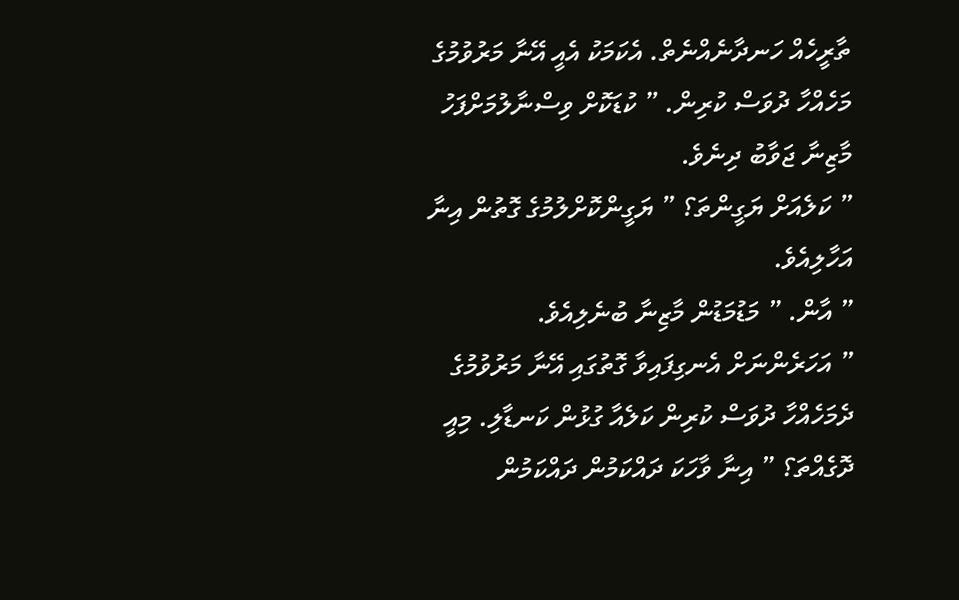ތާރީހެއް ހަނދާނެއްނެތް. އެކަމަކު އެއީ އޭނާ މަރުވުމުގެ މަހެއްހާ ދުވަސް ކުރިން. ” ކުޑަކޮށް ވިސްނާލުމަށްފަހު މާޒިނާ ޖަވާބު ދިނެވެ.
” ކަލެއަށް ޔަގީންތަ؟ ” ޔަގީންކޮށްލުމުގެ ގޮތުން އިނާ އަހާލިއެވެ.
” އާން. ” މަޑުމަޑުން މާޒިނާ ބުނެލިއެވެ.
” އަހަރެންނަށް އެނގިފައިވާ ގޮތުގައި އޭނާ މަރުވުމުގެ ދެމަހެއްހާ ދުވަސް ކުރިން ކަލެއާ ގުޅުން ކަނޑާލި. މިއީ ދޮގެއްތަ؟ ” އިނާ ވާހަކަ ދައްކަމުން ދައްކަމުން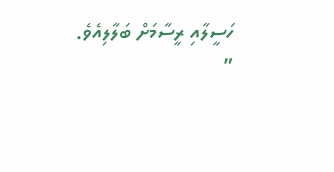ހަސީލާއި ރީސާމަށް ބަލާލިއެވެ.
”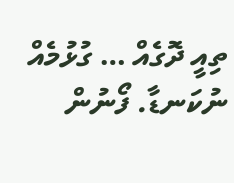ތިއީ ދޮގެއް … ގުޅުމެއް ނުކަނޑާ. ފޯނުން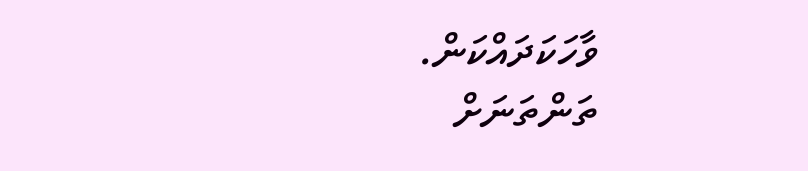ވާހަކަދައްކަން. ތަންތަނަށް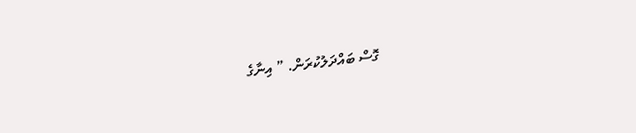ގޮސް ބައްދަލުކުރަން. ” އިނާގެ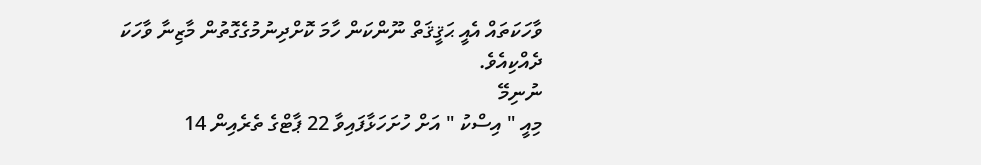ވާހަކަތައް އެއީ ޙަޤީޤަތް ނޫންކަން ހާމަ ކޮށްދިނުމުގެގޮތުން މާޒިނާ ވާހަކަ ދެއްކިއެވެ.
ނުނިމޭ
މިއީ " އިސްކު " އަށް ހުށަހަޅާފައިވާ 22 ޕާޓްގެ ތެރެއިން 14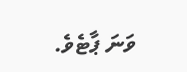ވަނަ ޕާޓެވެ.